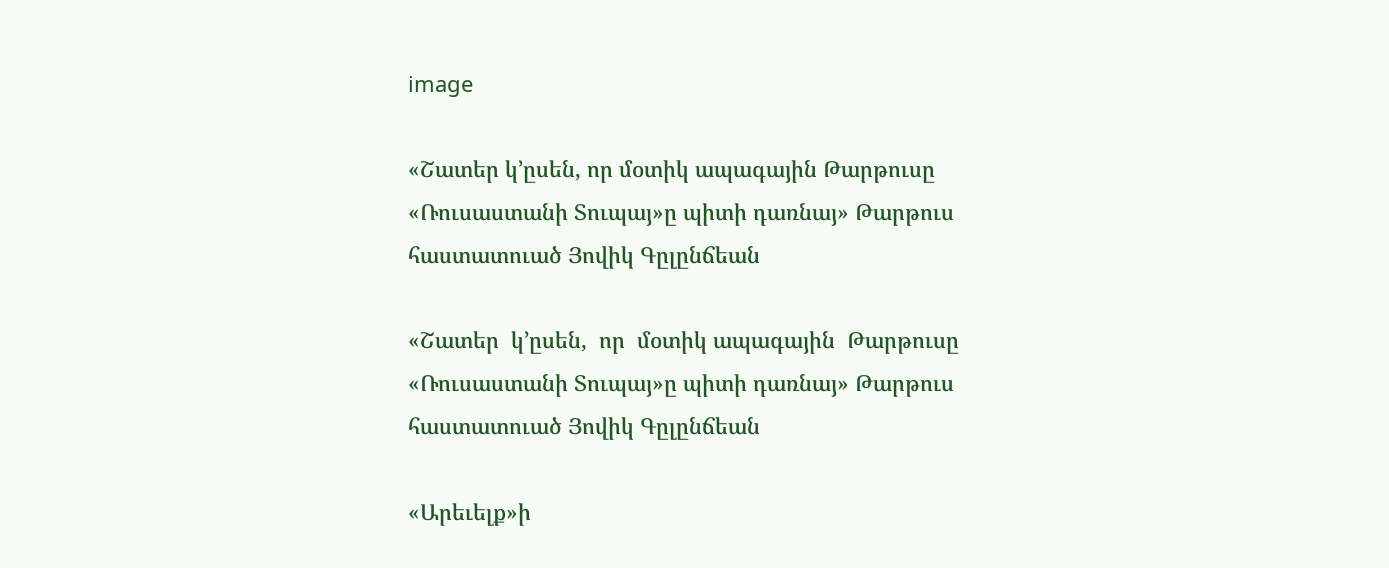image

«Շատեր կ՚ըսեն, որ մօտիկ ապագային Թարթուսը «Ռուսաստանի Տուպայ»ը պիտի դառնայ» Թարթուս հաստատուած Յովիկ Գըլընճեան

«Շատեր  կ՚ըսեն,  որ  մօտիկ ապագային  Թարթուսը  «Ռուսաստանի Տուպայ»ը պիտի դառնայ» Թարթուս հաստատուած Յովիկ Գըլընճեան

«Արեւելք»ի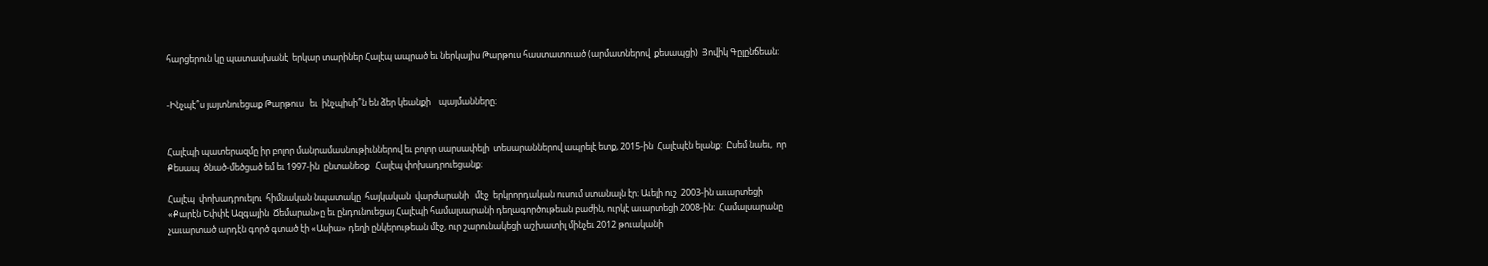հարցերուն կը պատասխանէ  երկար տարիներ Հալէպ ապրած եւ ներկայիս Թարթուս հաստատուած (արմատներով  քեսապցի)  Յովիկ Գըլընճեան:


-Ինչպէ՞ս յայտնուեցաք Թարթուս   եւ  ինչպիսի՞ն են ձեր կեանքի    պայմանները։


Հալէպի պատերազմը իր բոլոր մանրամասնութիւններով եւ բոլոր սարսափելի  տեսարաններով ապրելէ ետք, 2015-ին  Հալէպէն ելանք:  Ըսեմ նաեւ,  որ  Քեսապ  ծնած-մեծցած եմ եւ 1997-ին  ընտանեօք   Հալէպ փոխադրուեցանք։

Հալէպ  փոխադրուելու  հիմնական նպատակը  հայկական  վարժարանի   մէջ  երկրորդական ուսում ստանալն էր։ Աւելի ուշ  2003-ին աւարտեցի «Քարէն Եփփէ Ազգային  Ճեմարան»ը եւ ընդունուեցայ Հալէպի համալսարանի դեղագործութեան բաժին, ուրկէ աւարտեցի 2008-ին:  Համալսարանը չաւարտած արդէն գործ գտած էի «Ասիա» դեղի ընկերութեան մէջ, ուր շարունակեցի աշխատիլ մինչեւ 2012 թուականի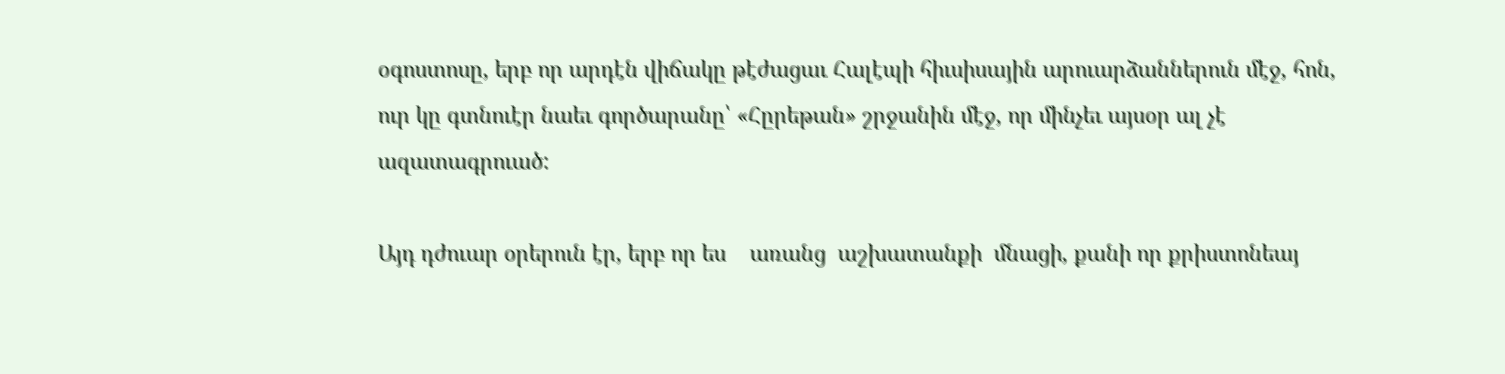օգոստոսը, երբ որ արդէն վիճակը թէժացաւ Հալէպի հիւսիսային արուարձաններուն մէջ, հոն, ուր կը գտնուէր նաեւ գործարանը՝ «Հըրեթան» շրջանին մէջ, որ մինչեւ այսօր ալ չէ ազատագրուած:

Այդ դժուար օրերուն էր, երբ որ ես    առանց  աշխատանքի  մնացի, քանի որ քրիստոնեայ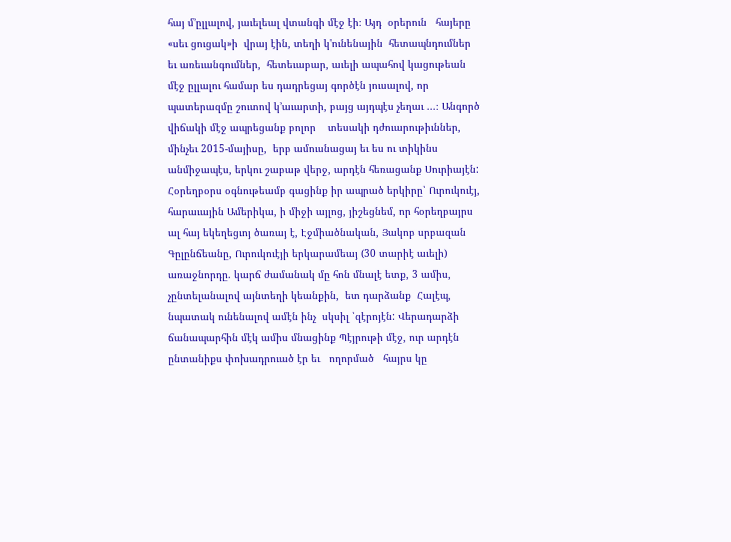հայ մ՚ըլլալով, յաւելեալ վտանգի մէջ էի։ Այդ  օրերուն   հայերը «սեւ ցուցակ»ի  վրայ էին, տեղի կ'ունենային  հետապնդումներ եւ առեւանգումներ,  հետեւաբար, աւելի ապահով կացութեան մէջ ըլլալու համար ես դադրեցայ գործէն յուսալով, որ պատերազմը շուտով կ՚աւարտի, բայց այդպէս չեղաւ ...։ Անգործ վիճակի մէջ ապրեցանք բոլոր    տեսակի դժուարութիւններ, մինչեւ 2015-մայիսը,  երբ ամուսնացայ եւ ես ու տիկինս անմիջապէս, երկու շաբաթ վերջ, արդէն հեռացանք Սուրիայէն: Հօրեղբօրս օգնութեամբ գացինք իր ապրած երկիրը՝ Ուրուկուէյ, հարաւային Ամերիկա, ի միջի այլոց, յիշեցնեմ, որ հօրեղբայրս ալ հայ եկեղեցւոյ ծառայ է, Էջմիածնական, Յակոբ սրբազան Գըլընճեանը, Ուրուկուէյի երկարամեայ (30 տարիէ աւելի) առաջնորդը. կարճ ժամանակ մը հոն մնալէ ետք, 3 ամիս, չընտելանալով այնտեղի կեանքին,  ետ դարձանք  Հալէպ, նպատակ ունենալով ամէն ինչ  սկսիլ ՝զէրոյէն: Վերադարձի ճանապարհին մէկ ամիս մնացինք Պէյրութի մէջ, ուր արդէն ընտանիքս փոխադրուած էր եւ   ողորմած   հայրս կը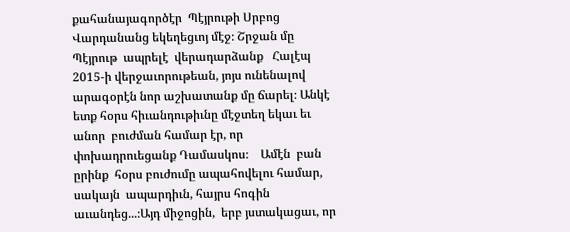քահանայագործէր  Պէյրութի Սրբոց Վարդանանց եկեղեցւոյ մէջ։ Շրջան մը Պէյրութ  ապրելէ  վերադարձանք   Հալէպ 2015-ի վերջաւորութեան, յոյս ունենալով արագօրէն նոր աշխատանք մը ճարել։ Անկէ ետք հօրս հիւանդութիւնը մէջտեղ եկաւ եւ  անոր  բուժման համար էր, որ փոխադրուեցանք Դամասկոս։    Ամէն  բան ըրինք  հօրս բուժումը ապահովելու համար, սակայն  ապարդիւն, հայրս հոգին աւանդեց...։Այդ միջոցին,  երբ յստակացաւ, որ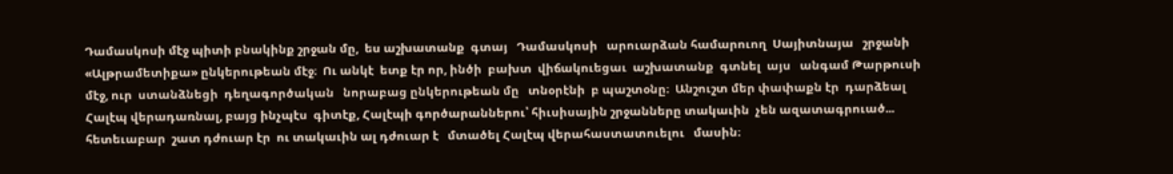Դամասկոսի մէջ պիտի բնակինք շրջան մը,  ես աշխատանք  գտայ   Դամասկոսի   արուարձան համարուող  Սայիտնայա   շրջանի «Ալթրամետիքա» ընկերութեան մէջ։  Ու անկէ  ետք էր որ, ինծի  բախտ  վիճակուեցաւ  աշխատանք  գտնել  այս   անգամ Թարթուսի մէջ, ուր  ստանձնեցի  դեղագործական   նորաբաց ընկերութեան մը   տնօրէնի  բ պաշտօնը։  Անշուշտ մեր փափաքն էր  դարձեալ Հալէպ վերադառնալ, բայց ինչպէս  գիտէք, Հալէպի գործարաններու՝ հիւսիսային շրջանները տակաւին  չեն ազատագրուած... հետեւաբար  շատ դժուար էր  ու տակաւին ալ դժուար է   մտածել Հալէպ վերահաստատուելու   մասին։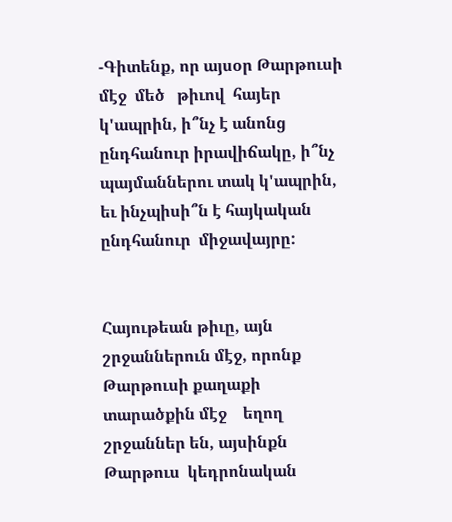-Գիտենք, որ այսօր Թարթուսի մէջ  մեծ   թիւով  հայեր կ'ապրին, ի՞նչ է անոնց ընդհանուր իրավիճակը, ի՞նչ պայմաններու տակ կ'ապրին,  եւ ինչպիսի՞ն է հայկական ընդհանուր  միջավայրը:


Հայութեան թիւը, այն շրջաններուն մէջ, որոնք  Թարթուսի քաղաքի  տարածքին մէջ    եղող   շրջաններ են, այսինքն  Թարթուս  կեդրոնական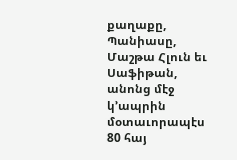քաղաքը, Պանիասը, Մաշթա Հլուն եւ Սաֆիթան,  անոնց մէջ  կ՚ապրին մօտաւորապէս 80 հայ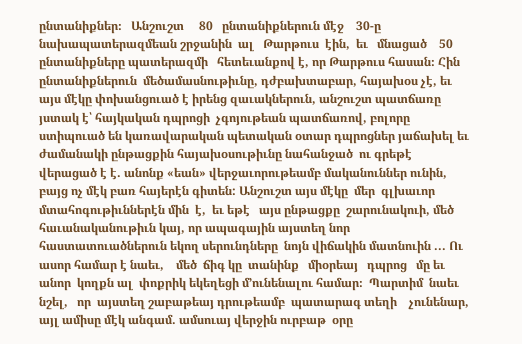ընտանիքներ։   Անշուշտ     80   ընտանիքներուն մէջ    30-ը   նախապատերազմեան շրջանին  ալ   Թարթուս  էին,  եւ   մնացած    50  ընտանիքները պատերազմի   հետեւանքով է, որ Թարթուս հասան։ Հին ընտանիքներուն  մեծամասնութիւնը, դժբախտաբար, հայախօս չէ, եւ այս մէկը փոխանցուած է իրենց զաւակներուն, անշուշտ պատճառը յստակ է՝ հայկական դպրոցի  չգոյութեան պատճառով, բոլորը ստիպուած են կառավարական պետական օտար դպրոցներ յաճախել եւ ժամանակի ընթացքին հայախօսութիւնը նահանջած  ու գրեթէ   վերացած է է. անոնք «եան» վերջաւորութեամբ մականուններ ունին, բայց ոչ մէկ բառ հայերէն գիտեն: Անշուշտ այս մէկը  մեր  գլխաւոր մտահոգութիւններէն մին  է,  եւ եթէ   այս ընթացքը  շարունակուի, մեծ հաւանականութիւն կայ, որ ապագային այստեղ նոր հաստատուածներուն եկող սերունդները  նոյն վիճակին մատնուին ... Ու   ասոր համար է նաեւ,    մեծ  ճիգ կը  տանինք   միօրեայ   դպրոց   մը եւ անոր  կողքն ալ  փոքրիկ եկեղեցի մ՚ունենալու համար։  Պարտիմ  նաեւ նշել,   որ  այստեղ շաբաթեայ դրութեամբ  պատարագ տեղի    չունենար, այլ ամիսը մէկ անգամ. ամսուայ վերջին ուրբաթ  օրը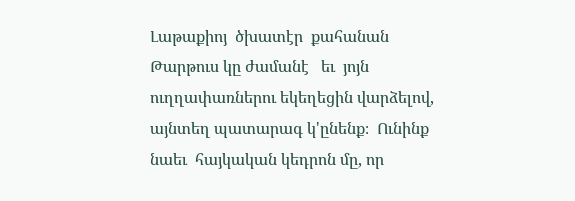Լաթաքիոյ  ծխատէր  քահանան Թարթուս կը ժամանէ   եւ  յոյն  ուղղափառներու եկեղեցին վարձելով, այնտեղ պատարագ կ'ընենք։  Ունինք    նաեւ  հայկական կեդրոն մը, որ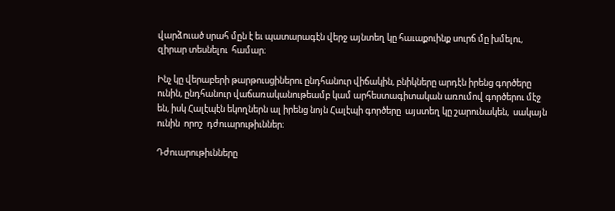վարձուած սրահ մըն է եւ պատարագէն վերջ այնտեղ կը հաւաքուինք սուրճ մը խմելու, զիրար տեսնելու  համար։

Ինչ կը վերաբերի թարթուսցիներու ընդհանուր վիճակին, բնիկները արդէն իրենց գործերը ունին, ընդհանուր վաճառականութեամբ կամ արհեստագիտական առումով գործերու մէջ են, իսկ Հալէպէն եկողներն ալ իրենց նոյն Հալէպի գործերը  այստեղ կը շարունակեն,  սակայն  ունին  որոշ  դժուարութիւններ։

Դժուարութիւնները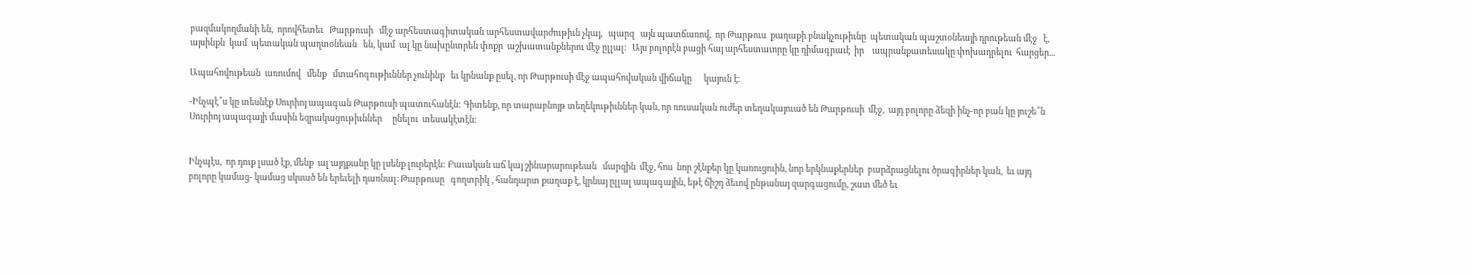բազմակողմանի են,  որովհետեւ   Թարթուսի   մէջ արհեստագիտական արհեստավարժութիւն չկայ,   պարզ   այն պատճառով,  որ Թարթուս  քաղաքի բնակչութիւնը  պետական պաշտօնեայի դրութեան մէջ   է,  այսինքն  կամ  պետական պաղտօնեան   են, կամ  ալ կը նախընտրեն փոքր  աշխատանքներու մէջ ըլլալ։   Այս բոլորէն բացի հայ արհեստաւորը կը դիմագրաւէ  իր    ապրանքատեսակը փոխադրելու  հարցեր...

Ապահովութեան  առումով   մենք   մտահոգութիւններ չունինք   եւ կրնանք ըսել, որ Թարթուսի մէջ ապահովական վիճակը      կայուն է։

-Ինչպէ՞ս կը տեսնէք Սուրիոյ ապագան Թարթուսի պատուհանէն: Գիտենք, որ տարաբնոյթ տեղեկութիւններ կան, որ ռուսական ուժեր տեղակայուած են Թարթուսի  մէջ,  այդ բոլորը ձեզի ինչ-որ բան կը յուշե՞ն Սուրիոյ ապագայի մասին եզրակացութիւններ     ընելու  տեսակէտէն։


Ինչպէս,  որ դուք լսած էք, մենք  ալ այդքանը կը լսենք լուրերէն: Բաւական աճ կայ շինարարութեան   մարզին  մէջ, հոս  նոր շէնքեր կը կառուցուին, նոր երկնաքերներ  բարձրացնելու ծրագիրներ կան,  եւ այդ բոլորը կամաց- կամաց սկսած են երեւելի դառնալ։ Թարթուսը   գողտրիկ , հանդարտ քաղաք է, կրնայ ըլլալ ապագային, եթէ ճիշդ ձեւով ընթանայ զարգացումը, շատ մեծ եւ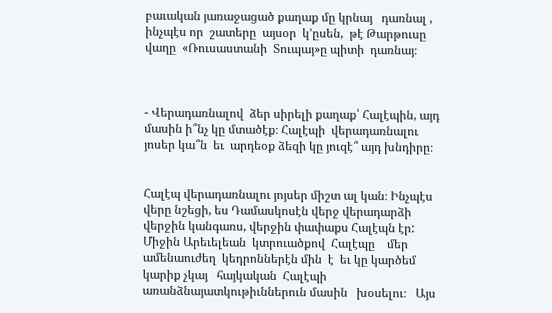բաւական յառաջացած քաղաք մը կրնայ   դառնալ , ինչպէս որ  շատերը  այսօր  կ՚ըսեն,  թէ Թարթուսը   վաղը  «Ռուսաստանի  Տուպայ»ը պիտի  դառնայ։



- Վերադառնալով  ձեր սիրելի քաղաք՝ Հալէպին, այդ մասին ի՞նչ կը մտածէք։ Հալէպի  վերադառնալու  յոսեր կա՞ն  եւ  արդեօք ձեզի կը յուզէ՞ այդ խնդիրը։


Հալէպ վերադառնալու յոյսեր միշտ ալ կան։ Ինչպէս վերը նշեցի, ես Դամասկոսէն վերջ վերադարձի վերջին կանգառս, վերջին փափաքս Հալէպն էր: Միջին Արեւելեան  կտրուածքով  Հալէպը    մեր  ամենաուժեղ  կեդրոններէն մին  է  եւ կը կարծեմ կարիք չկայ   հայկական  Հալէպի   առանձնայատկութիւններուն մասին   խօսելու։   Այս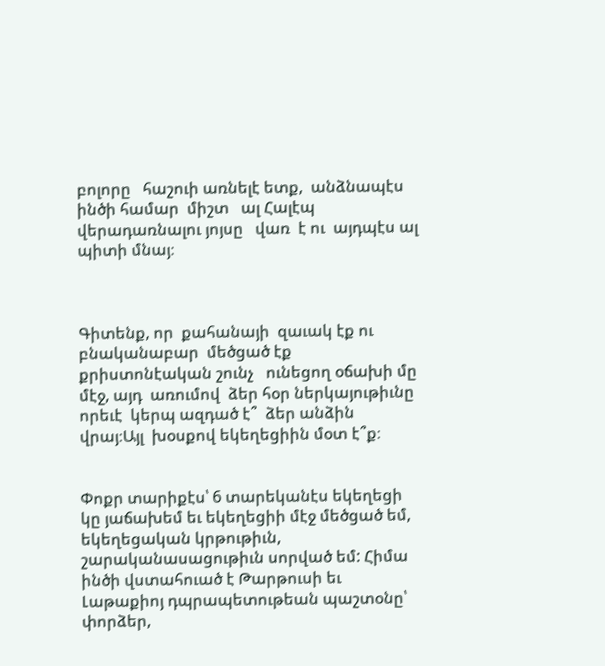բոլորը   հաշուի առնելէ ետք,  անձնապէս ինծի համար  միշտ   ալ Հալէպ վերադառնալու յոյսը   վառ  է ու  այդպէս ալ պիտի մնայ։



Գիտենք, որ  քահանայի  զաւակ էք ու բնականաբար  մեծցած էք քրիստոնէական շունչ   ունեցող օճախի մը մէջ, այդ  առումով  ձեր հօր ներկայութիւնը որեւէ  կերպ ազդած է՞  ձեր անձին  վրայ։Այլ  խօսքով եկեղեցիին մօտ է՞ք։


Փոքր տարիքէս՝ 6 տարեկանէս եկեղեցի կը յաճախեմ եւ եկեղեցիի մէջ մեծցած եմ, եկեղեցական կրթութիւն, շարականասացութիւն սորված եմ: Հիմա ինծի վստահուած է Թարթուսի եւ Լաթաքիոյ դպրապետութեան պաշտօնը՝ փորձեր,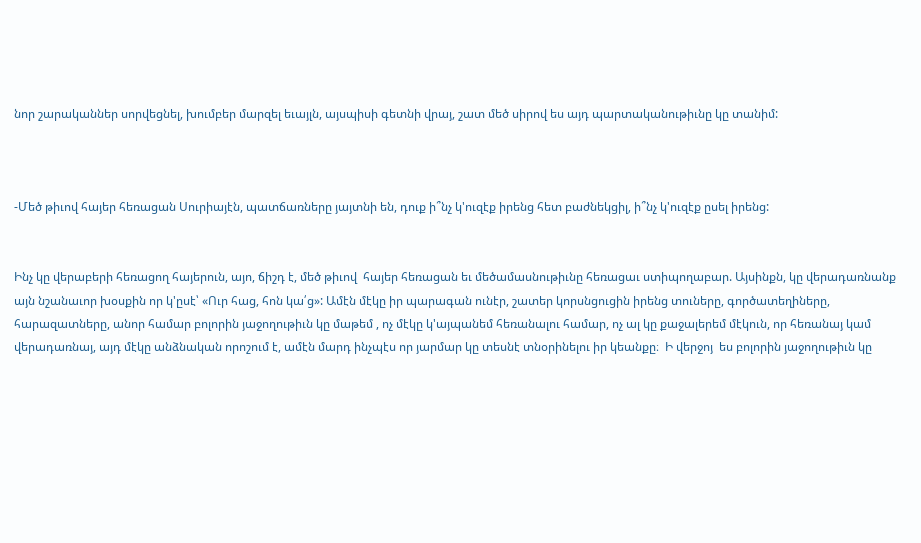նոր շարականներ սորվեցնել, խումբեր մարզել եւայլն, այսպիսի գետնի վրայ, շատ մեծ սիրով ես այդ պարտականութիւնը կը տանիմ:



-Մեծ թիւով հայեր հեռացան Սուրիայէն, պատճառները յայտնի են, դուք ի՞նչ կ'ուզէք իրենց հետ բաժնեկցիլ, ի՞նչ կ'ուզէք ըսել իրենց:


Ինչ կը վերաբերի հեռացող հայերուն, այո, ճիշդ է, մեծ թիւով  հայեր հեռացան եւ մեծամասնութիւնը հեռացաւ ստիպողաբար. Այսինքն, կը վերադառնանք այն նշանաւոր խօսքին որ կ'ըսէ՝ «Ուր հաց, հոն կա՛ց»: Ամէն մէկը իր պարագան ունէր, շատեր կորսնցուցին իրենց տուները, գործատեղիները, հարազատները, անոր համար բոլորին յաջողութիւն կը մաթեմ , ոչ մէկը կ'այպանեմ հեռանալու համար, ոչ ալ կը քաջալերեմ մէկուն, որ հեռանայ կամ վերադառնայ, այդ մէկը անձնական որոշում է, ամէն մարդ ինչպէս որ յարմար կը տեսնէ տնօրինելու իր կեանքը։  Ի վերջոյ  ես բոլորին յաջողութիւն կը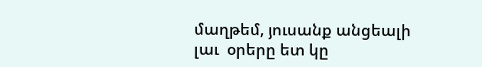մաղթեմ, յուսանք անցեալի լաւ  օրերը ետ կը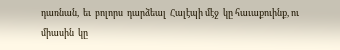դառնան,  եւ  բոլորս  դարձեալ  Հալէպի մէջ  կը հաւաքուինք, ու միասին  կը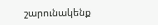շարունակենք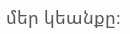մեր կեանքը։